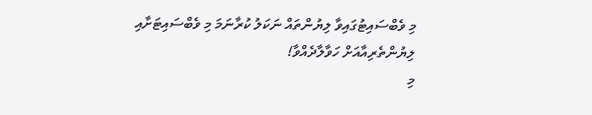މި ވެބްސައިޓުގައިވާ ލިޔުންތައް ނަކަލު ކުރާނަމަ މި ވެބްސައިޓަށާއި ލިޔުންތެރިއާއަށް ހަވާލާދެއްވާ!
މި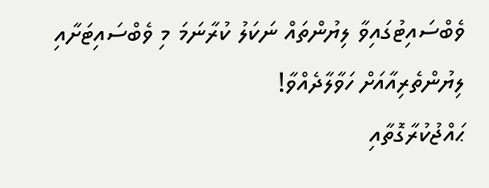ވެބްސައިޓުގައިވާ ލިޔުންތައް ނަކަލު ކުރާނަމަ މި ވެބްސައިޓަށާއި ލިޔުންތެރިއާއަށް ހަވާލާދެއްވާ!
ޙައްޖުކުރާގޮތާއި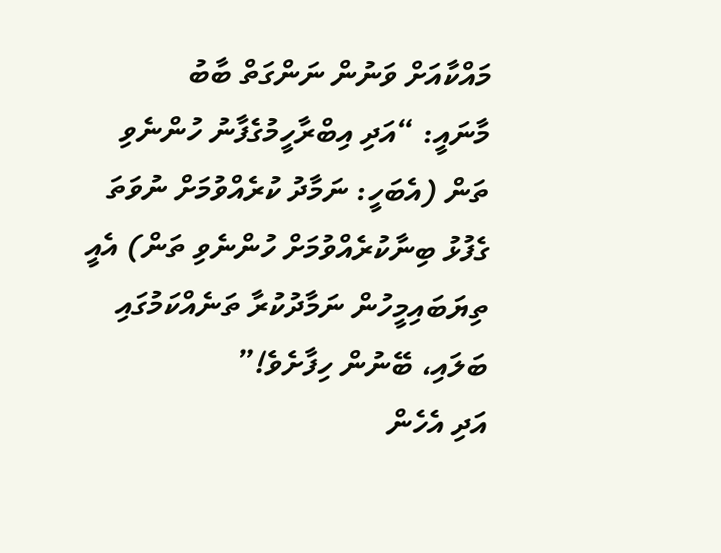މައްކާއަށް ވަނުން ނަންގަތް ބާބު
މާނައީ: “އަދި އިބްރާހީމުގެފާނު ހުންނެވި ތަން (އެބަހީ: ނަމާދު ކުރެއްވުމަށް ނުވަތަ ގެފުޅު ބިނާކުރެއްވުމަށް ހުންނެވި ތަން) އެއީ ތިޔަބައިމީހުން ނަމާދުކުރާ ތަނެއްކަމުގައި ބަލައި، ބޭނުން ހިފާށެވެ!”
އަދި އެހެން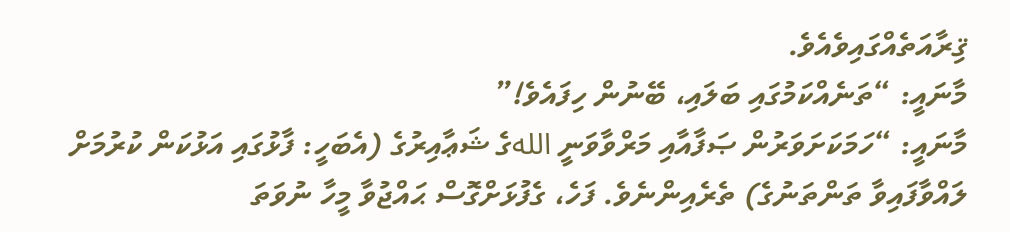ޤިރާއަތެއްގައިވެއެވެ.
މާނައީ: “ތަނެއްކަމުގައި ބަލައި، ބޭނުން ހިފައެވެ!”
މާނައީ: “ހަމަކަށަވަރުން ޞަފާއާއި މަރްވާވަނީ اللهގެ ޝަޢާއިރުގެ (އެބަހީ: ފާޅުގައި އަޅުކަން ކުރުމަށް ލައްވާފައިވާ ތަންތަނުގެ) ތެރެއިންނެވެ. ފަހެ، ގެފުޅަށްގޮސް ޙައްޖުވާ މީހާ ނުވަތަ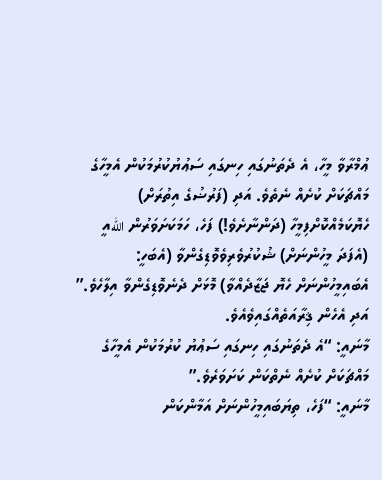ޢުމްރާވާ މީހާ، އެ ދެތަނުގައި ހިނގައި ސަޢުޔުކުރުމަކުން އެމީހާގެ މައްޗަކަށް ކުށެއް ނެތެވެ. އަދި (ފަރުޟުގެ އިތުރަށް) ހެޔޮކަމެއްކޮށްފިމީހާ (ދަންނާށެވެ!) ފަހެ، ހަމަކަށަވަރުން اللهއީ (އެފަދަ މީހުންނަށް) ޝުކުރުވެރިވެވޮޑިގެންވާ (އެބަހީ: އެބައިމީހުންނަށް ހެޔޮ ޖަޒާދެއްވާ) މޮޅަށް ދެނެވޮޑިގެންވާ އިލާހެވެ.”
އަދި އެހެން ޤިރާއަތެއްގައިވެއެވެ.
މާނައީ: “އެ ދެތަނުގައި ހިނގައި ސަޢުޔު ކުރުމަކުން އެމީހާގެ މައްޗަކަށް ކުށެއް ނެތްކަން ކަށަވަރެވެ.”
މާނައީ: “ފަހެ، ތިޔަބައިމީހުންނަށް އަމާންކަން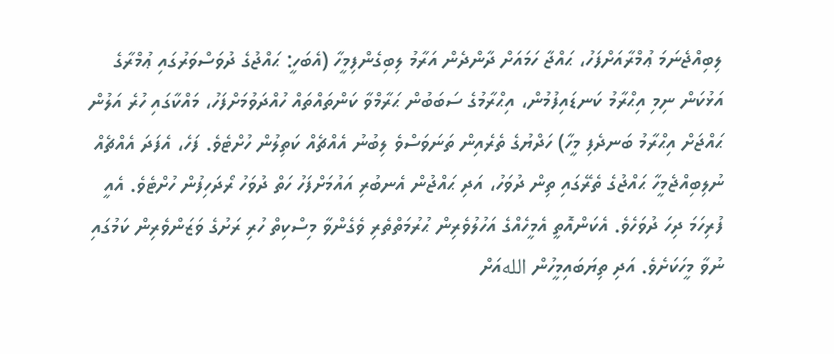ލިބިއްޖެނަމަ ޢުމްރާއަށްފަހު، ޙައްޖާ ހަމައަށް ދާންދެން އަރާމު ލިބިގެންފިމީހާ (އެބަހީ: ޙައްޖުގެ ދުވަސްވަރުގައި ޢުމްރާގެ އަޅުކަން ނިމި އިޙްރާމު ކަނޑައިފުމުން، އިޙްރާމުގެ ސަބަބުން ޙަރާމްވާ ކަންތައްތައް ހުއްދަވުމަށްފަހު، މައްކާގައި ހުރެ އަލުން ޙައްޖަށް އިޙްރާމު ބަނދެފި މީހާ) ހަދްޔުގެ ތެރެއިން ތަނަވަސްވެ ލިބުނު އެއްޗެއް ކަތިލުން ހުށްޓެވެ. ފަހެ، އެފަދަ އެއްޗެއް ނުލިބިއްޖެމީހާ ޙައްޖުގެ ތެރޭގައި ތިން ދުވަހު، އަދި ޙައްޖުން އެނބުރި އައުމަށްފަހު ހަތް ދުވަހު ރޯދަހިފުން ހުށްޓެވެ. އެއީ ފުރިހަމަ ދިހަ ދުވަހެވެ. އެކަންއޮތީ އެމީހެއްގެ އަހުލުވެރިން ޙުރުމަތްތެރި ވެގެންވާ މިސްކިތް ހުރި ރަށުގެ ވަޒަންވެރިން ކަމުގައި ނުވާ މީހަކަށެވެ. އަދި ތިޔަބައިމީހުން اللهއަށް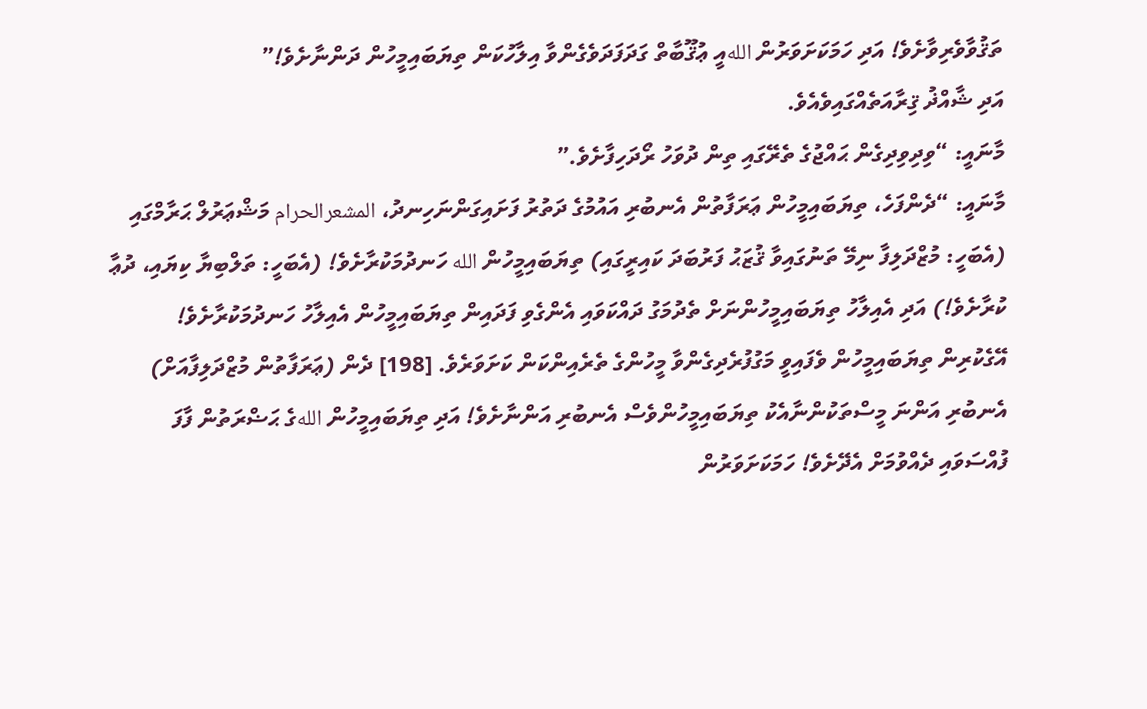ތަޤުވާވެރިވާށެވެ! އަދި ހަމަކަށަވަރުން اللهއީ ޢުޤޫބާތް ގަދަފަދަވެގެންވާ އިލާހުކަން ތިޔަބައިމީހުން ދަންނާށެވެ!”
އަދި ޝާއްޛު ޤިރާއަތެއްގައިވެއެވެ.
މާނައީ: “ވިދިވިދިގެން ޙައްޖުގެ ތެރޭގައި ތިން ދުވަހު ރޯދަހިފާށެވެ.”
މާނައީ: “ދެންފަހެ، ތިޔަބައިމީހުން ޢަރަފާތުން އެނބުރި އައުމުގެ ދަތުރު ފަށައިގަންނަހިނދު، المشعرالحرام މަޝްޢަރުލް ޙަރާމްގައި (އެބަހީ: މުޒްދަލިފާ ނިމޭ ތަނުގައިވާ ޤުޒަޙު ފަރުބަދަ ކައިރީގައި) ތިޔަބައިމީހުން الله ހަނދުމަކުރާށެވެ! (އެބަހީ: ތަލްބިޔާ ކިޔައި، ދުޢާ ކުރާށެވެ!) އަދި އެއިލާހު ތިޔަބައިމީހުންނަށް ތެދުމަގު ދައްކަވައި އެންގެވި ފަދައިން ތިޔަބައިމީހުން އެއިލާހު ހަނދުމަކުރާށެވެ! އޭގެކުރިން ތިޔަބައިމީހުން ވެފައިވީ މަގުފުރެދިގެންވާ މީހުންގެ ތެރެއިންކަން ކަށަވަރެވެ. [198] ދެން (ޢަރަފާތުން މުޒްދަލިފާއަށް) އެނބުރި އަންނަ މީސްތަކުންނާއެކު ތިޔަބައިމީހުންވެސް އެނބުރި އަންނާށެވެ! އަދި ތިޔަބައިމީހުން اللهގެ ޙަޟްރަތުން ފާފަ ފުއްސަވައި ދެއްވުމަށް އެދޭށެވެ! ހަމަކަށަވަރުން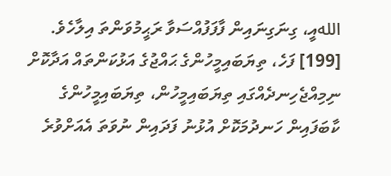اللهއީ، ގިނަގިނައިން ފާފަފުއްސަވާ ރަޙީމުވަންތަ އިލާހެވެ. [199] ފަހެ، ތިޔަބައިމީހުންގެ ޙައްޖުގެ އަޅުކަންތައް އަދާކޮށް ނިމިއްޖެހިނދެއްގައި ތިޔަބައިމީހުން، ތިޔަބައިމީހުންގެ ކާބަފައިން ހަނދުމަކޮށް އުޅުނު ފަދައިން ނުވަތަ އެއަށްވުރެ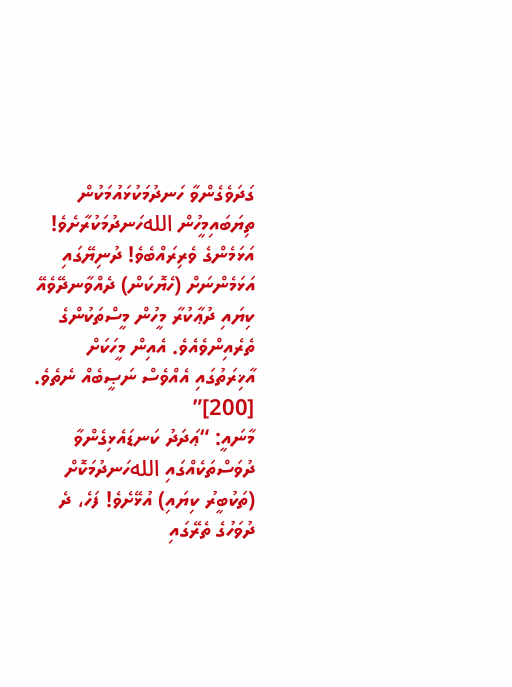ގަދަވެގެންވާ ހަނދުމަކުޅައުމަކުން ތިޔަބައިމީހުން اللهހަނދުމަކުރާށެވެ! އަޅަމެންގެ ވެރިރައްބެވެ! ދުނިޔޭގައި އަޅަމެންނަށް (ހެޔޮކަން) ދެއްވާނދޭވެއޭ ކިޔައި ދުޢާކުރާ މީހުން މީސްތަކުންގެ ތެރެއިންވެއެވެ. އެއިން މީހަކަށް އާޚިރަތުގައި އެއްވެސް ނަޞީބެއް ނެތެވެ. [200]”
މާނައީ: “ޢަދަދު ކަނޑައެޅިގެންވާ ދުވަސްތަކެއްގައި اللهހަނދުމަކޮށް (ތަކުބީރު ކިޔައި) އުޅޭށެވެ! ފަހެ، ދެ ދުވަހުގެ ތެރޭގައި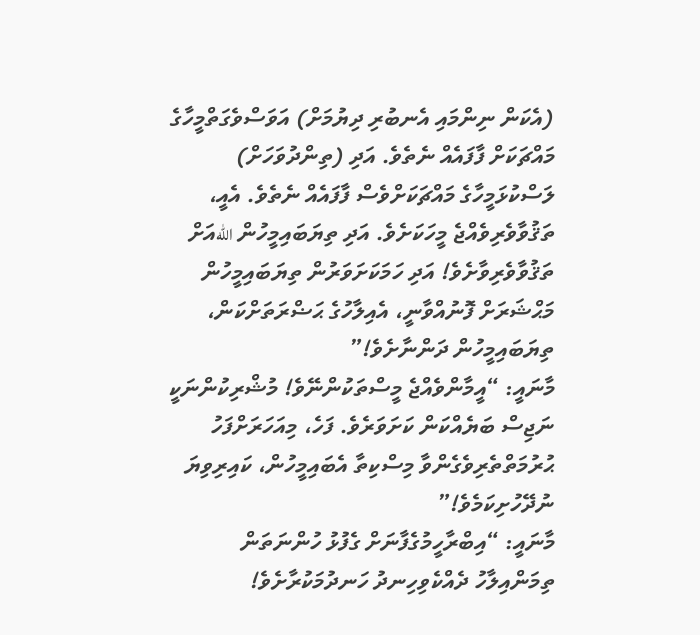(އެކަން ނިންމައި އެނބުރި ދިޔުމަށް) އަވަސްވެގަތްމީހާގެ މައްޗަކަށް ފާފައެއް ނެތެވެ. އަދި (ތިންދުވަހަށް) ލަސްކުޅަމީހާގެ މައްޗަކަށްވެސް ފާފައެއް ނެތެވެ. އެއީ، ތަޤުވާވެރިވެއްޖެ މީހަކަށެވެ. އަދި ތިޔަބައިމީހުން اللهއަށް ތަޤުވާވެރިވާށެވެ! އަދި ހަމަކަށަވަރުން ތިޔަބައިމީހުން މަޙްޝަރަށް ފޮނުއްވާނީ، އެއިލާހުގެ ޙަޟްރަތަށްކަން، ތިޔަބައިމީހުން ދަންނާށެވެ!”
މާނައީ: “އީމާންވެއްޖެ މީސްތަކުންނޭވެ! މުޝްރިކުންނަކީ ނަޖިސް ބަޔެއްކަން ކަށަވަރެވެ. ފަހެ، މިއަހަރަށްފަހު ޙުރުމަތްތެރިވެގެންވާ މިސްކިތާ އެބައިމީހުން، ކައިރިވިޔަ ނުދޭހުށިކަމެވެ!”
މާނައީ: “އިބްރާހީމުގެފާނަށް ގެފުޅު ހުންނަތަން ތިމަންއިލާހު ދެއްކެވިހިނދު ހަނދުމަކުރާށެވެ!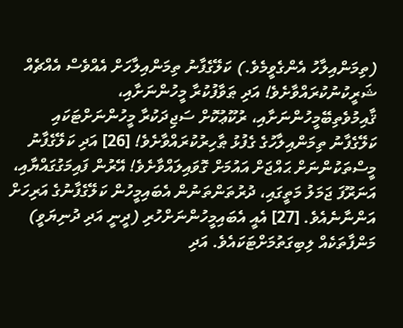(ތިމަންއިލާހު އެންގެވީމެވެ.) ކަލޭގެފާނު ތިމަންއިލާހަށް އެއްވެސް އެއްޗެއް ޝަރީކުނުކުރައްވާށެވެ! އަދި ޠަވާފުކުރާ މީހުންނަށާއި، ޤާއިމުވެތިބޭމީހުންނަށާއި، ރުކޫޢުކޮށް ސަޖިދަކުރާ މީހުންނަށްޓަކައި ކަލޭގެފާނު ތިމަންއިލާހުގެ ގެފުޅު ޠާހިރުކުރައްވާށެވެ! [26] އަދި ކަލޭގެފާނު މީސްތަކުންނަށް ޙައްޖަށް އައުމަށް ގޮވައިލައްވާށެވެ! އޭރުން ފައިމަގުގައްޔާއި، އަނަރޫފަ ޖަމަލު މަތީގައި، ދުރުތަންތަނުން އެބައިމީހުން ކަލޭގެފާނުގެ އަރިހަށް އަންނާނެއެވެ. [27] އެއީ އެބައިމީހުންނަށްހުރި (ދީނީ އަދި ދުނިޔަވީ) މަންފާތަކެއް ލިބިގަތުމަށްޓަކައެވެ. އަދި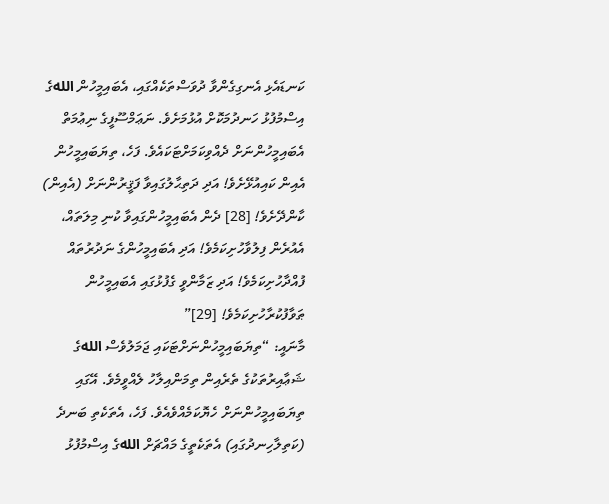ކަނޑައެޅި އެނގިގެންވާ ދުވަސްތަކެއްގައި، އެބައިމީހުން اللهގެ އިސްމުފުޅު ހަނދުމަކޮށް އުޅުމަށެވެ. ނަޢަމްސޫފީގެ ނިޢުމަތް އެބައިމީހުންނަށް ދެއްވިކަމަށްޓަކައެވެ. ފަހެ، ތިޔަބައިމީހުން އެއިން ކައިއުޅޭށެވެ! އަދި ދަތިޙާލުގައިވާ ފަޤީރުންނަށް (އެއިން) ކާންދޭށެވެ! [28] ދެން އެބައިމީހުންގައިވާ ކުނި މިލަތައް، އެއުރެން ފިލުވާހުށިކަމެވެ! އަދި އެބައިމީހުންގެ ނަދުރުތައް ފުއްދާހުށިކަމެވެ! އަދި ޒަމާންވީ ގެފުޅުގައި އެބައިމީހުން ޠަވާފުކުރާހުށިކަމެވެ! [29]”
މާނައީ: “ތިޔަބައިމީހުންނަށްޓަކައި ޖަމަލުވެސް اللهގެ ޝަޢާއިރުތަކުގެ ތެރެއިން ތިމަންއިލާހު ލެއްވީމެވެ. އޭގައި ތިޔަބައިމީހުންނަށް ހެޔޮކަމެއްވެއެވެ. ފަހެ، އެތަކެތި ބަނދެ (ކަތިލާހިނދުގައި) އެތަކެތީގެ މައްޗަށް اللهގެ އިސްމުފުޅު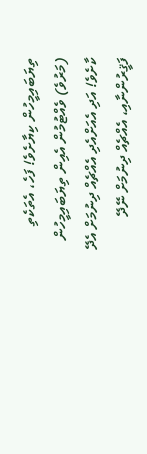ތިޔަބައިމީހުން ކިޔާށެވެ! ފަހެ، އެތަކެތި (މަރުވެ) ވެއްޓުމުން އެއިން ތިޔަބައިމީހުން ކާށެވެ! އަދި އެއަށްއެދި އެއްޗެއް ދިނުމަށް އެދޭ ފަޤީރުންނާއި، އެއްޗެއް ދިނުމަށް ނޭދޭ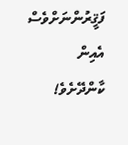ފަޤީރުންނަށްވެސް އެއިން ކާންދޭށެވެ!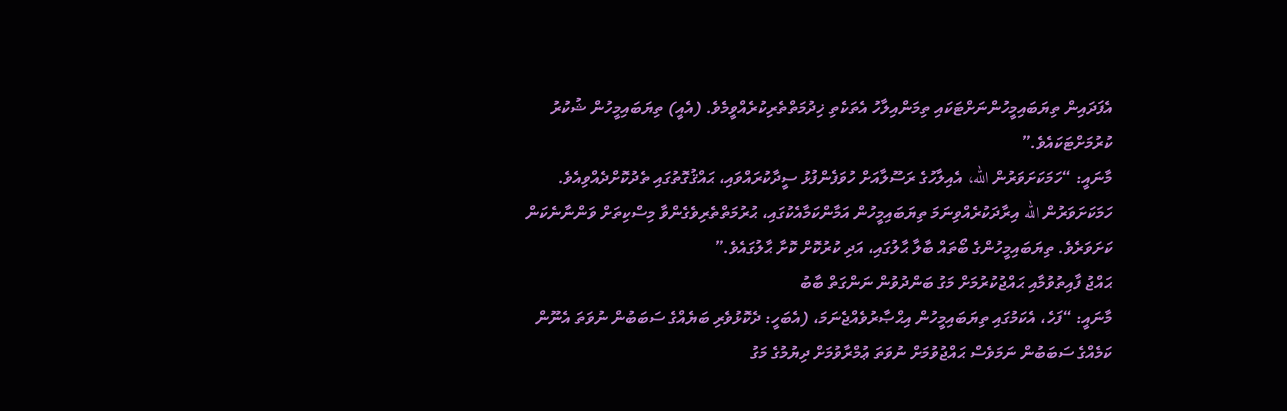އެފަދައިން ތިޔަބައިމީހުންނަށްޓަކައި ތިމަންއިލާހު އެތަކެތި ޚިދުމަތްތެރިކުރެއްވީމެވެ. (އެއީ) ތިޔަބައިމީހުން ޝުކުރު ކުރުމަށްޓަކައެވެ.”
މާނައީ: “ހަމަކަށަވަރުން الله، އެއިލާހުގެ ރަސޫލާއަށް ހުވަފެންފުޅު ސީދާކުރައްވައި، ޙައްޤުގޮތުގައި ތެދުކޮށްދެއްވިއެވެ. ހަމަކަށަވަރުން الله އިރާދަކުރެއްވިނަމަ ތިޔަބައިމީހުން އަމާންކަމާއެކުގައި، ޙުރުމަތްތެރިވެގެންވާ މިސްކިތަށް ވަންނާނެކަން ކަށަވަރެވެ. ތިޔަބައިމީހުންގެ ބޯތައް ބާލާ ޙާލުގައި، އަދި ކުރުކޮށް ކޮށާ ޙާލުގައެވެ.”
ޙައްޖު ފާއިތުވުމާއި ޙައްޖުކުރުމަށް މަގު ބަންދުވުން ނަންގަތް ބާބު
މާނައީ: “ފަހެ، އެކަމުގައި ތިޔަބައިމީހުން އިޙްޞާރުވެއްޖެނަމަ، (އެބަހީ: ދެކޮޅުވެރި ބަޔެއްގެ ސަބަބުން ނުވަތަ އެނޫން ކަމެއްގެ ސަބަބުން ނަމަވެސް ޙައްޖުވުމަށް ނުވަތަ ޢުމްރާވުމަށް ދިޔުމުގެ މަގު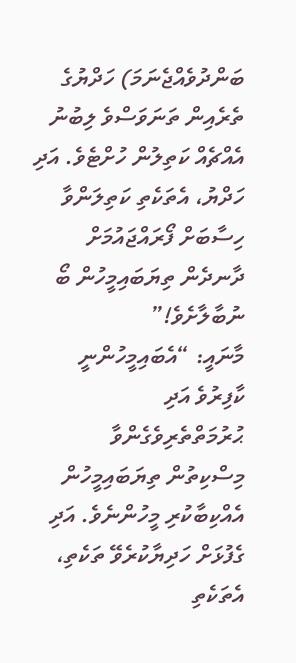ބަންދުވެއްޖެނަމަ) ހަދްޔުގެ ތެރެއިން ތަނަވަސްވެ ލިބުނު އެއްޗެއް ކަތިލުން ހުށްޓެވެ. އަދި ހަދްޔު، އެތަކެތި ކަތިލަންވާ ހިސާބަށް ފޯރައްޖައުމަށް ދާނދެން ތިޔަބައިމީހުން ބޯ ނުބާލާށެވެ!”
މާނައީ: “އެބައިމީހުންނީ ކާފިރުވެ އަދި ޙުރުމަތްތެރިވެގެންވާ މިސްކިތުން ތިޔަބައިމީހުން އެއްކިބާކުރި މީހުންނެވެ. އަދި ގެފުޅަށް ހަދިޔާކުރެވޭ ތަކެތި، އެތަކެތި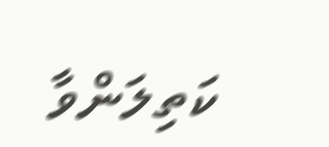ކަތިލަންވާ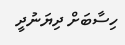ހިސާބަށް ދިޔަނުދީ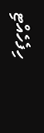ހިފެހެއްޓި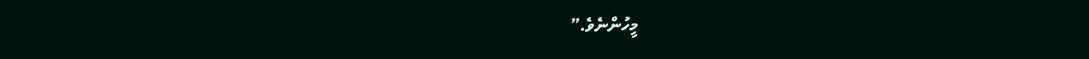މީހުންނެވެ.”